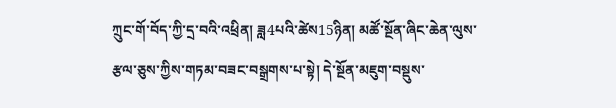ཀྲུང་གོ་བོད་ཀྱི་དྲ་བའི་འཕྲིན། ཟླ4པའི་ཚེས15ཉིན། མཚོ་སྔོན་ཞིང་ཆེན་ལུས་རྩལ་ཅུས་ཀྱིས་གཏམ་བཟང་བསྒྲགས་པ་སྟེ། དེ་སྔོན་མཇུག་བསྡུས་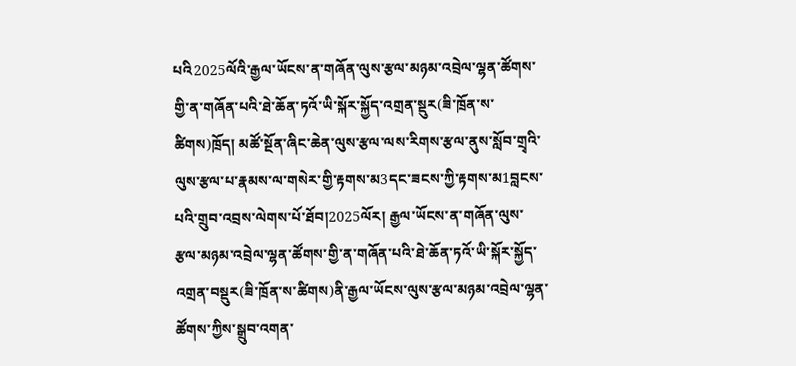པའི2025ལོའི་རྒྱལ་ཡོངས་ན་གཞོན་ལུས་རྩལ་མཉམ་འབྲེལ་ལྷན་ཚོགས་གྱི་ན་གཞོན་པའི་ཐེ་ཆོན་ཏའོ་ཡི་སྐོར་སྐྱོད་འགྲན་སྡུར(ཟི་ཁྲོན་ས་ཚིགས)ཁྲོད། མཚོ་སྔོན་ཞིང་ཆེན་ལུས་རྩལ་ལས་རིགས་རྩལ་ནུས་སློབ་གྲྭའི་ལུས་རྩལ་པ་རྣམས་ལ་གསེར་གྱི་རྟགས་མ3དང་ཟངས་ཀྱི་རྟགས་མ1བླངས་པའི་གྲུབ་འབྲས་ལེགས་པོ་ཐོབ།2025ལོར། རྒྱལ་ཡོངས་ན་གཞོན་ལུས་རྩལ་མཉམ་འབྲེལ་ལྷན་ཚོགས་གྱི་ན་གཞོན་པའི་ཐེ་ཆོན་ཏའོ་ཡི་སྐོར་སྐྱོད་འགྲན་བསྡུར(ཟི་ཁྲོན་ས་ཚིགས)ནི་རྒྱལ་ཡོངས་ལུས་རྩལ་མཉམ་འབྲེལ་ལྷན་ཚོགས་ཀྱིས་སྒྲུབ་འགན་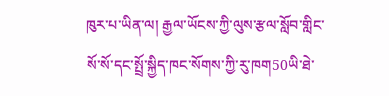ཁུར་པ་ཡིན་ལ། རྒྱལ་ཡོངས་ཀྱི་ལུས་རྩལ་སློབ་གླིང་སོ་སོ་དང་སྤྲོ་སྐྱིད་ཁང་སོགས་ཀྱི་རུ་ཁག50ཡི་ཐེ་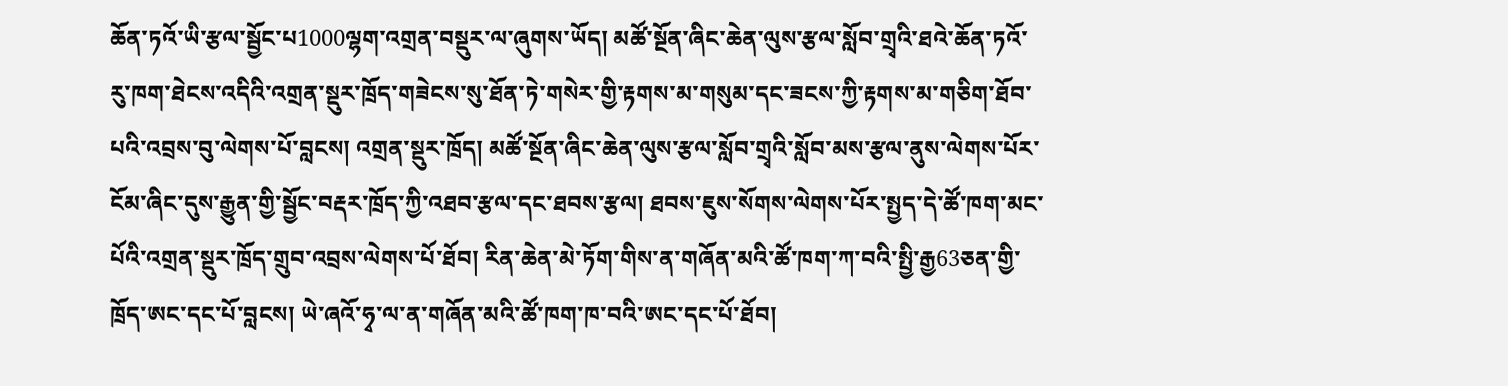ཆོན་ཏའོ་ཡི་རྩལ་སྦྱོང་པ1000ལྷག་འགྲན་བསྡུར་ལ་ཞུགས་ཡོད། མཚོ་སྔོན་ཞིང་ཆེན་ལུས་རྩལ་སློབ་གྲྭའི་ཐའེ་ཆོན་ཏའོ་རུ་ཁག་ཐེངས་འདིའི་འགྲན་སྡུར་ཁྲོད་གཟེངས་སུ་ཐོན་ཏེ་གསེར་གྱི་རྟགས་མ་གསུམ་དང་ཟངས་ཀྱི་རྟགས་མ་གཅིག་ཐོབ་པའི་འབྲས་བུ་ལེགས་པོ་བླངས། འགྲན་སྡུར་ཁྲོད། མཚོ་སྔོན་ཞིང་ཆེན་ལུས་རྩལ་སློབ་གྲྭའི་སློབ་མས་རྩལ་ནུས་ལེགས་པོར་ངོམ་ཞིང་དུས་རྒྱུན་གྱི་སྦྱོང་བརྡར་ཁྲོད་ཀྱི་འཐབ་རྩལ་དང་ཐབས་རྩལ། ཐབས་ཇུས་སོགས་ལེགས་པོར་སྤྱད་དེ་ཚོ་ཁག་མང་པོའི་འགྲན་སྡུར་ཁྲོད་གྲུབ་འབྲས་ལེགས་པོ་ཐོབ། རིན་ཆེན་མེ་ཏོག་གིས་ན་གཞོན་མའི་ཚོ་ཁག་ཀ་བའི་སྤྱི་རྒྱ63ཅན་གྱི་ཁྲོད་ཨང་དང་པོ་བླངས། ཡེ་ཞའོ་ཧྭ་ལ་ན་གཞོན་མའི་ཚོ་ཁག་ཁ་བའི་ཨང་དང་པོ་ཐོབ།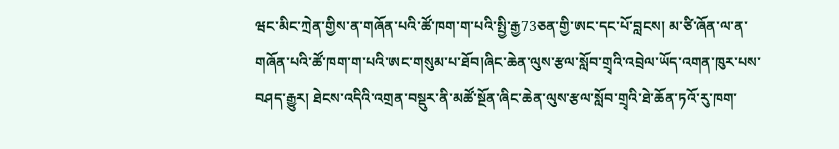ཝང་མིང་ཀྲེན་གྱིས་ན་གཞོན་པའི་ཚོ་ཁག་ག་པའི་སྤྱི་རྒྱ73ཅན་གྱི་ཨང་དང་པོ་བླངས། མ་ཙི་ཞོན་ལ་ན་གཞོན་པའི་ཚོ་ཁག་ག་པའི་ཨང་གསུམ་པ་ཐོབ།ཞིང་ཆེན་ལུས་རྩལ་སློབ་གྲྭའི་འབྲེལ་ཡོད་འགན་ཁུར་པས་བཤད་རྒྱུར། ཐེངས་འདིའི་འགྲན་བསྡུར་ནི་མཚོ་སྔོན་ཞིང་ཆེན་ལུས་རྩལ་སློབ་གྲྭའི་ཐེ་ཆོན་ཏའོ་རུ་ཁག་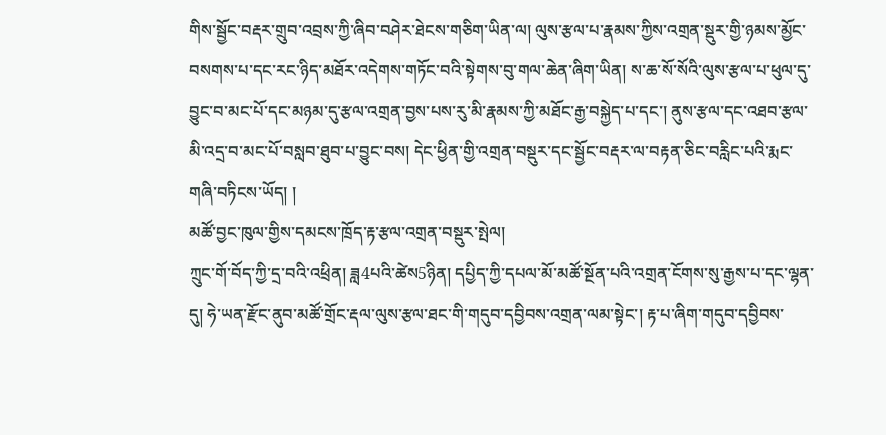གིས་སྦྱོང་བརྡར་གྲུབ་འབྲས་ཀྱི་ཞིབ་བཤེར་ཐེངས་གཅིག་ཡིན་ལ། ལུས་རྩལ་པ་རྣམས་ཀྱིས་འགྲན་སྡུར་གྱི་ཉམས་མྱོང་བསགས་པ་དང་རང་ཉིད་མཐོར་འདེགས་གཏོང་བའི་སྟེགས་བུ་གལ་ཆེན་ཞིག་ཡིན། ས་ཆ་སོ་སོའི་ལུས་རྩལ་པ་ཕུལ་དུ་བྱུང་བ་མང་པོ་དང་མཉམ་དུ་རྩལ་འགྲན་བྱས་པས་རུ་མི་རྣམས་ཀྱི་མཐོང་རྒྱ་བསྐྱེད་པ་དང་། ནུས་རྩལ་དང་འཐབ་རྩལ་མི་འདྲ་བ་མང་པོ་བསླབ་ཐུབ་པ་བྱུང་བས། དེང་ཕྱིན་གྱི་འགྲན་བསྡུར་དང་སྦྱོང་བརྡར་ལ་བརྟན་ཅིང་བརླིང་པའི་རྨང་གཞི་བཏིངས་ཡོད། །
མཚོ་བྱང་ཁུལ་གྱིས་དམངས་ཁྲོད་རྟ་རྩལ་འགྲན་བསྡུར་སྤེལ།
ཀྲུང་གོ་བོད་ཀྱི་དྲ་བའི་འཕྲིན། ཟླ4པའི་ཚེས5ཉིན། དཔྱིད་ཀྱི་དཔལ་མོ་མཚོ་སྔོན་པའི་འགྲན་ངོགས་སུ་རྒྱས་པ་དང་ལྷན་དུ། ཧེ་ཡན་རྫོང་ནུབ་མཚོ་གྲོང་རྡལ་ལུས་རྩལ་ཐང་གི་གདུབ་དབྱིབས་འགྲན་ལམ་སྟེང་། རྟ་པ་ཞིག་གདུབ་དབྱིབས་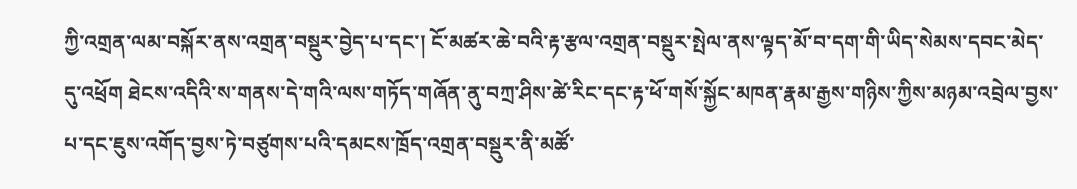ཀྱི་འགྲན་ལམ་བསྐོར་ནས་འགྲན་བསྡུར་བྱེད་པ་དང་། ངོ་མཚར་ཆེ་བའི་རྟ་རྩལ་འགྲན་བསྡུར་སྤེལ་ནས་ལྟད་མོ་བ་དག་གི་ཡིད་སེམས་དབང་མེད་དུ་འཕྲོག ཐེངས་འདིའི་ས་གནས་དེ་གའི་ལས་གཏོད་གཞོན་ནུ་བཀྲ་ཤིས་ཚེ་རིང་དང་རྟ་ཕོ་གསོ་སྐྱོང་མཁན་རྣམ་རྒྱས་གཉིས་ཀྱིས་མཉམ་འབྲེལ་བྱས་པ་དང་ཇུས་འགོད་བྱས་ཏེ་བཙུགས་པའི་དམངས་ཁྲོད་འགྲན་བསྡུར་ནི་མཚོ་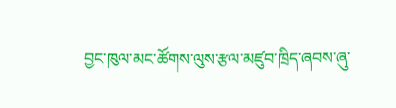བྱང་ཁུལ་མང་ཚོགས་ལུས་རྩལ་མཛུབ་ཁྲིད་ཞབས་ཞུ་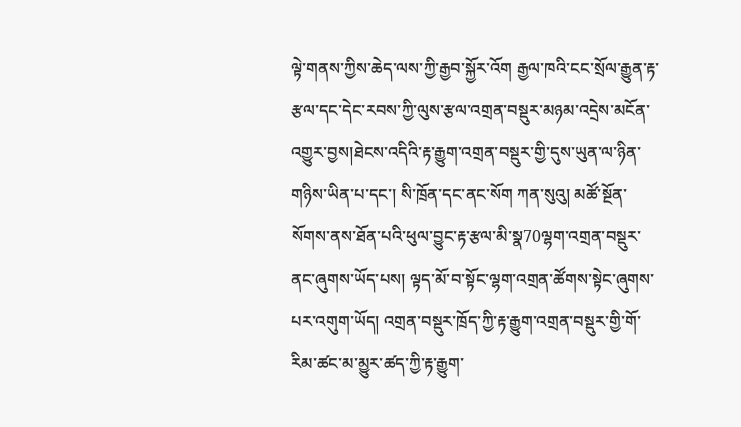ལྟེ་གནས་ཀྱིས་ཆེད་ལས་ཀྱི་རྒྱབ་སྐྱོར་འོག རྒྱལ་ཁའི་ངང་སྲོལ་རྒྱུན་རྟ་རྩལ་དང་དེང་རབས་ཀྱི་ལུས་རྩལ་འགྲན་བསྡུར་མཉམ་འདྲེས་མངོན་འགྱུར་བྱས།ཐེངས་འདིའི་རྟ་རྒྱུག་འགྲན་བསྡུར་གྱི་དུས་ཡུན་ལ་ཉིན་གཉིས་ཡིན་པ་དང་། སི་ཁྲོན་དང་ནང་སོག ཀན་སུའུ། མཚོ་སྔོན་སོགས་ནས་ཐོན་པའི་ཕུལ་བྱུང་རྟ་རྩལ་མི་སྣ70ལྷག་འགྲན་བསྡུར་ནང་ཞུགས་ཡོད་པས། ལྟད་མོ་བ་སྟོང་ལྷག་འགྲན་ཚོགས་སྟེང་ཞུགས་པར་འགུག་ཡོད། འགྲན་བསྡུར་ཁྲོད་ཀྱི་རྟ་རྒྱུག་འགྲན་བསྡུར་གྱི་གོ་རིམ་ཚང་མ་མྱུར་ཚད་ཀྱི་རྟ་རྒྱུག་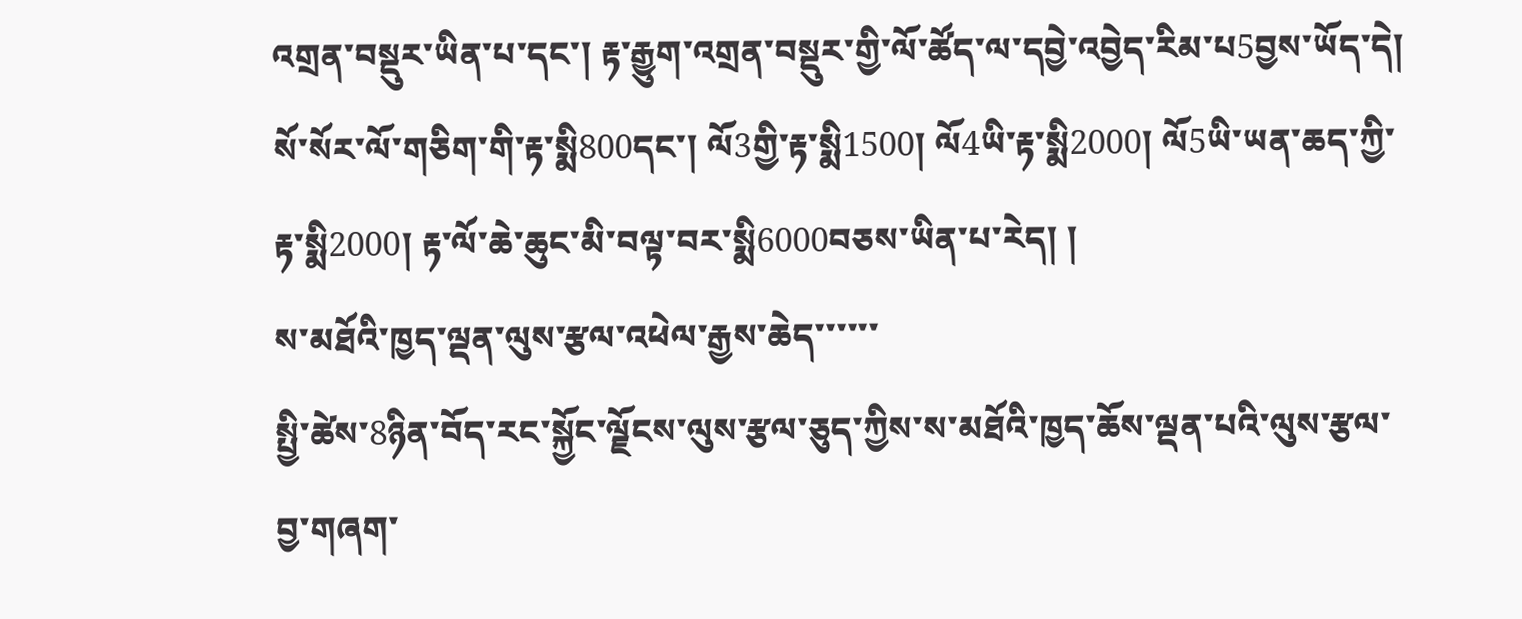འགྲན་བསྡུར་ཡིན་པ་དང་། རྟ་རྒྱུག་འགྲན་བསྡུར་གྱི་ལོ་ཚོད་ལ་དབྱེ་འབྱེད་རིམ་པ5བྱས་ཡོད་དེ། སོ་སོར་ལོ་གཅིག་གི་རྟ་སྨི800དང་། ལོ3གྱི་རྟ་སྨི1500། ལོ4ཡི་རྟ་སྨི2000། ལོ5ཡི་ཡན་ཆད་ཀྱི་རྟ་སྨི2000། རྟ་ལོ་ཆེ་ཆུང་མི་བལྟ་བར་སྨི6000བཅས་ཡིན་པ་རེད། །
ས་མཐོའི་ཁྱད་ལྡན་ལུས་རྩལ་འཕེལ་རྒྱས་ཆེད་་་་་་
སྤྱི་ཚེས་8ཉིན་བོད་རང་སྐྱོང་ལྗོངས་ལུས་རྩལ་ཅུད་ཀྱིས་ས་མཐོའི་ཁྱད་ཆོས་ལྡན་པའི་ལུས་རྩལ་བྱ་གཞག་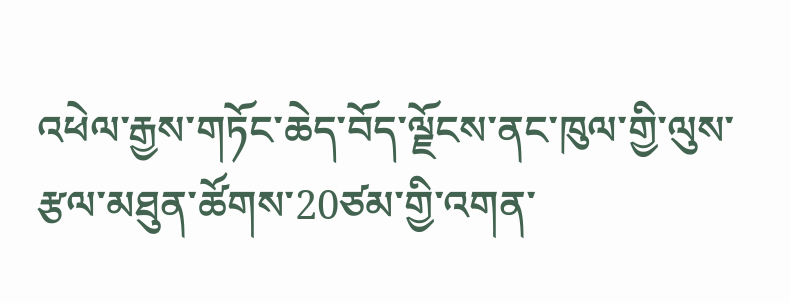འཕེལ་རྒྱས་གཏོང་ཆེད་བོད་ལྗོངས་ནང་ཁུལ་གྱི་ལུས་རྩལ་མཐུན་ཚོགས་20ཙམ་གྱི་འགན་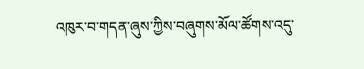འཁུར་བ་གདན་ཞུས་ཀྱིས་བཞུགས་མོལ་ཚོགས་འདུ་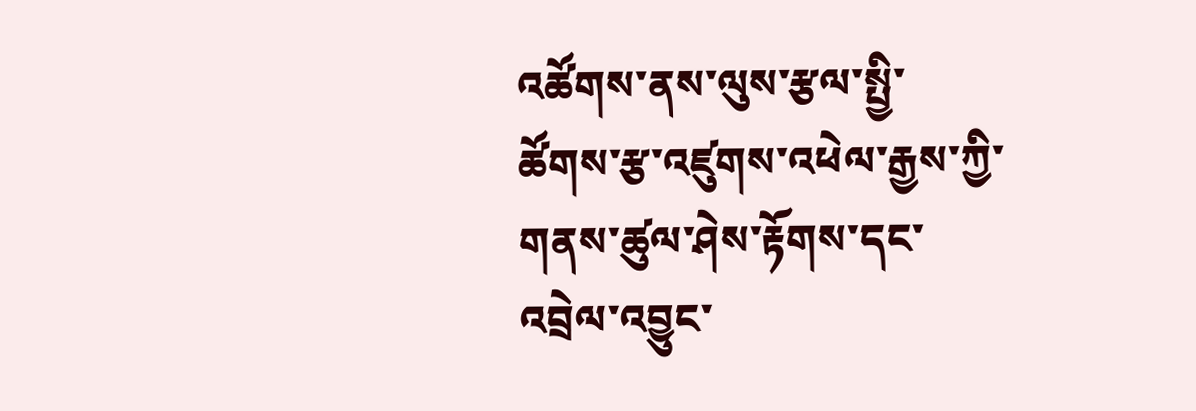འཚོགས་ནས་ལུས་རྩལ་སྤྱི་ཚོགས་རྩ་འཛུགས་འཕེལ་རྒྱས་ཀྱི་གནས་ཚུལ་ཤེས་རྟོགས་དང་འབྲེལ་འབྱུང་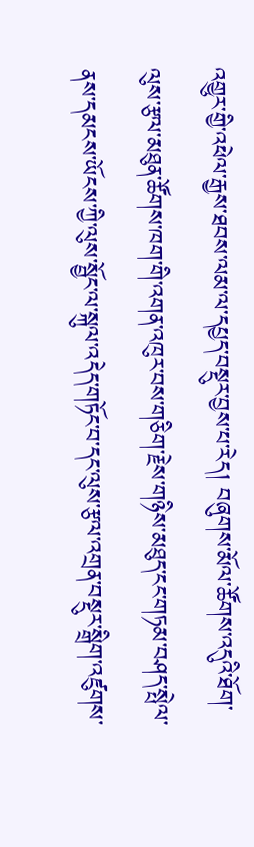འགྱུར་གྱི་འཕེལ་རྒྱས་ཐབས་ལམ་ལ་དཔྱད་བསྡུར་བྱས་པ་རེད། བཞུགས་མོལ་ཚོགས་འདུའི་ཐོག་ལུས་རྩལ་མཐུན་ཚོགས་ཁག་གི་འགན་འཁུར་བས་གཅིག་རྗེས་གཉིས་མཐུད་ངང་གཏམ་བཤད་སྤེལ་ནས་དམངས་ཡོངས་ཀྱི་ལུས་སྦྱོང་ལ་སྐུལ་འདེད་གཏོང་བ་དང་ལུས་རྩལ་འགྲན་བསྡུར་སྒྲིག་འཛུགས་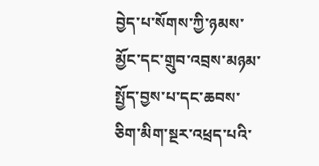བྱེད་པ་སོགས་ཀྱི་ཉམས་མྱོང་དང་གྲུབ་འབྲས་མཉམ་སྤྱོད་བྱས་པ་དང་ཆབས་ཅིག་མིག་སྔར་འཕྲད་པའི་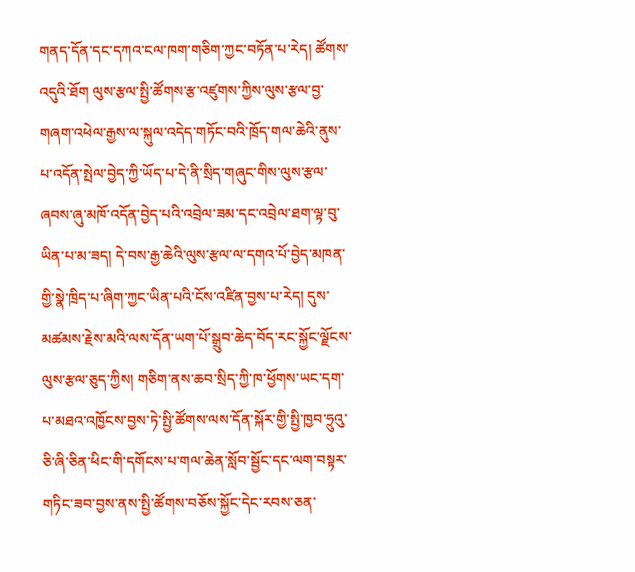གནད་དོན་དང་དཀའ་ངལ་ཁག་གཅིག་ཀྱང་བཏོན་པ་རེད། ཚོགས་འདུའི་ཐོག ལུས་རྩལ་སྤྱི་ཚོགས་རྩ་འཛུགས་ཀྱིས་ལུས་རྩལ་བྱ་གཞག་འཕེལ་རྒྱས་ལ་སྐུལ་འདེད་གཏོང་བའི་ཁྲོད་གལ་ཆེའི་ནུས་པ་འདོན་སྤེལ་བྱེད་ཀྱི་ཡོད་པ་དེ་ནི་སྲིད་གཞུང་གིས་ལུས་རྩལ་ཞབས་ཞུ་མཁོ་འདོན་བྱེད་པའི་འབྲེལ་ཟམ་དང་འབྲེལ་ཐག་ལྟ་བུ་ཡིན་པ་མ་ཟད། དེ་བས་རྒྱ་ཆེའི་ལུས་རྩལ་ལ་དགའ་པོ་བྱེད་མཁན་གྱི་སྣེ་ཁྲིད་པ་ཞིག་ཀྱང་ཡིན་པའི་ངོས་འཛིན་བྱས་པ་རེད། དུས་མཚམས་རྗེས་མའི་ལས་དོན་ཡག་པོ་སྒྲུབ་ཆེད་བོད་རང་སྐྱོང་ལྗོངས་ལུས་རྩལ་ཅུད་ཀྱིས། གཅིག་ནས་ཆབ་སྲིད་ཀྱི་ཁ་ཕྱོགས་ཡང་དག་པ་མཐའ་འཁྱོངས་བྱས་ཏེ་སྤྱི་ཚོགས་ལས་དོན་སྐོར་གྱི་སྤྱི་ཁྱབ་ཧྲུའུ་ཅི་ཞི་ཅིན་ཕིང་གི་དགོངས་པ་གལ་ཆེན་སློབ་སྦྱོང་དང་ལག་བསྟར་གཏིང་ཟབ་བྱས་ནས་སྤྱི་ཚོགས་བཅོས་སྐྱོང་དེང་རབས་ཅན་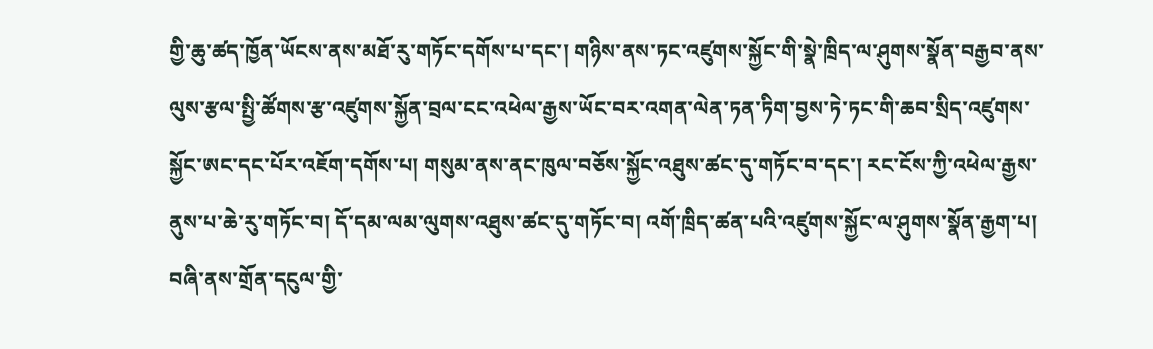གྱི་ཆུ་ཚད་ཁྱོན་ཡོངས་ནས་མཐོ་རུ་གཏོང་དགོས་པ་དང་། གཉིས་ནས་ཏང་འཛུགས་སྐྱོང་གི་སྣེ་ཁྲིད་ལ་ཤུགས་སྣོན་བརྒྱབ་ནས་ལུས་རྩལ་སྤྱི་ཚོགས་རྩ་འཛུགས་སྐྱོན་བྲལ་ངང་འཕེལ་རྒྱས་ཡོང་བར་འགན་ལེན་ཏན་ཏིག་བྱས་ཏེ་ཏང་གི་ཆབ་སྲིད་འཛུགས་སྐྱོང་ཨང་དང་པོར་འཇོག་དགོས་པ། གསུམ་ནས་ནང་ཁུལ་བཅོས་སྐྱོང་འཐུས་ཚང་དུ་གཏོང་བ་དང་། རང་ངོས་ཀྱི་འཕེལ་རྒྱས་ནུས་པ་ཆེ་རུ་གཏོང་བ། དོ་དམ་ལམ་ལུགས་འཐུས་ཚང་དུ་གཏོང་བ། འགོ་ཁྲིད་ཚན་པའི་འཛུགས་སྐྱོང་ལ་ཤུགས་སྣོན་རྒྱག་པ། བཞི་ནས་གྲོན་དངུལ་གྱི་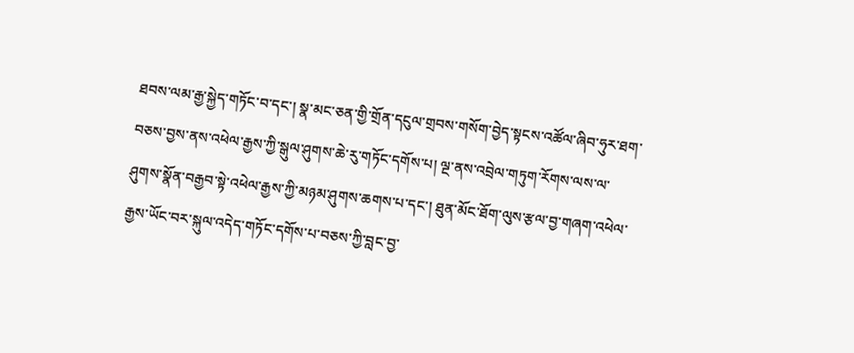ཐབས་ལམ་རྒྱ་སྐྱེད་གཏོང་བ་དང་། སྣ་མང་ཅན་གྱི་གྲོན་དངུལ་གྲབས་གསོག་བྱེད་སྟངས་འཚོལ་ཞིབ་ཧུར་ཐག་བཅས་བྱས་ནས་འཕེལ་རྒྱས་ཀྱི་སྒུལ་ཤུགས་ཆེ་རུ་གཏོང་དགོས་པ། ལྔ་ནས་འབྲེལ་གཏུག་རོགས་ལས་ལ་ཤུགས་སྣོན་བརྒྱབ་སྟེ་འཕེལ་རྒྱས་ཀྱི་མཉམ་ཤུགས་ཆགས་པ་དང་། ཐུན་མོང་ཐོག་ལུས་རྩལ་བྱ་གཞག་འཕེལ་རྒྱས་ཡོང་བར་སྐུལ་འདེད་གཏོང་དགོས་པ་བཅས་ཀྱི་བླང་བྱ་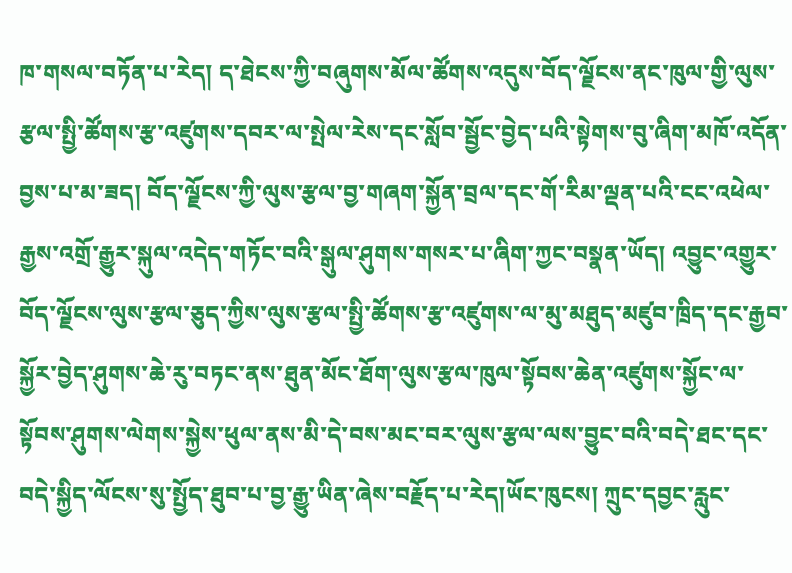ཁ་གསལ་བཏོན་པ་རེད། ད་ཐེངས་ཀྱི་བཞུགས་མོལ་ཚོགས་འདུས་བོད་ལྗོངས་ནང་ཁུལ་གྱི་ལུས་རྩལ་སྤྱི་ཚོགས་རྩ་འཛུགས་དབར་ལ་སྤེལ་རེས་དང་སློབ་སྦྱོང་བྱེད་པའི་སྟེགས་བུ་ཞིག་མཁོ་འདོན་བྱས་པ་མ་ཟད། བོད་ལྗོངས་ཀྱི་ལུས་རྩལ་བྱ་གཞག་སྐྱོན་བྲལ་དང་གོ་རིམ་ལྡན་པའི་ངང་འཕེལ་རྒྱས་འགྲོ་རྒྱུར་སྐུལ་འདེད་གཏོང་བའི་སྒུལ་ཤུགས་གསར་པ་ཞིག་ཀྱང་བསྣན་ཡོད། འབྱུང་འགྱུར་བོད་ལྗོངས་ལུས་རྩལ་ཅུད་ཀྱིས་ལུས་རྩལ་སྤྱི་ཚོགས་རྩ་འཛུགས་ལ་མུ་མཐུད་མཛུབ་ཁྲིད་དང་རྒྱབ་སྐྱོར་བྱེད་ཤུགས་ཆེ་རུ་བཏང་ནས་ཐུན་མོང་ཐོག་ལུས་རྩལ་ཁུལ་སྟོབས་ཆེན་འཛུགས་སྐྱོང་ལ་སྟོབས་ཤུགས་ལེགས་སྐྱེས་ཕུལ་ནས་མི་དེ་བས་མང་བར་ལུས་རྩལ་ལས་བྱུང་བའི་བདེ་ཐང་དང་བདེ་སྐྱིད་ལོངས་སུ་སྤྱོད་ཐུབ་པ་བྱ་རྒྱུ་ཡིན་ཞེས་བརྗོད་པ་རེད།ཡོང་ཁུངས། ཀྲུང་དབྱང་རླུང་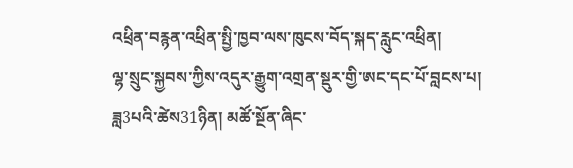འཕྲིན་བརྙན་འཕྲིན་སྤྱི་ཁྱབ་ལས་ཁུངས་བོད་སྐད་རླུང་འཕྲིན།
ལྷ་སྲུང་སྐྱབས་ཀྱིས་འདུར་རྒྱུག་འགྲན་སྡུར་གྱི་ཨང་དང་པོ་བླངས་པ།
ཟླ3པའི་ཚེས31ཉིན། མཚོ་སྔོན་ཞིང་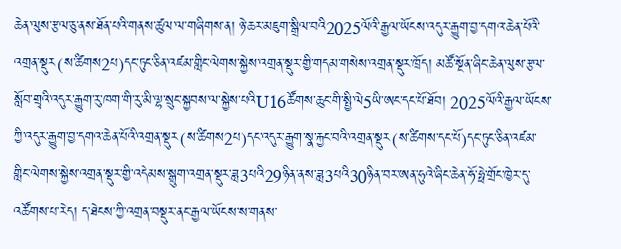ཆེན་ལུས་རྩལ་ཅུ་ནས་ཐོན་པའི་གནས་ཚུལ་ལ་གཞིགས་ན། ཉེ་ཆར་མཇུག་སྒྲིལ་བའི2025ལོའི་རྒྱལ་ཡོངས་འདུར་རྒྱུག་བྱ་དགའ་ཆེན་པོའི་འགྲན་སྡུར(ས་ཚིགས2པ)དང་ཏུང་ཅིན་འཛམ་གླིང་ལེགས་སྐྱེས་འགྲན་སྡུར་གྱི་གདམ་གསེས་འགྲན་སྡུར་ཁྲོད། མཚོ་སྔོན་ཞིང་ཆེན་ལུས་རྩལ་སློབ་གྲྭའི་འདུར་རྒྱུག་རུ་ཁག་གི་རུ་མི་ལྷ་སྲུང་སྐྱབས་ལ་སྐྱེས་པའིU16ཚོགས་ཆུང་གི་སྤྱི་ལེ5ཡི་ཨང་དང་པོ་ཐོབ། 2025ལོའི་རྒྱལ་ཡོངས་ཀྱི་འདུར་རྒྱུག་བྱ་དགའ་ཆེན་པོའི་འགྲན་སྡུར(ས་ཚིགས2པ)དང་འདུར་རྒྱུག་སྣ་རྐྱང་བའི་འགྲན་སྡུར(ས་ཚིགས་དང་པོ)དང་ཏུང་ཅིན་འཛམ་གླིང་ལེགས་སྐྱེས་འགྲན་སྡུར་གྱི་འདེམས་སྒྲུག་འགྲན་སྡུར་ཟླ3པའི29ཉིན་ནས་ཟླ3པའི30ཉིན་བར་ཨན་ཧུའེ་ཞིང་ཆེན་ཧོ་ཧྥེ་གྲོང་ཁྱེར་དུ་འཚོགས་པ་རེད། ད་ཐེངས་ཀྱི་འགྲན་བསྡུར་ནང་རྒྱལ་ཡོངས་ས་གནས་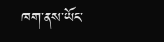ཁག་ནས་ཡོང་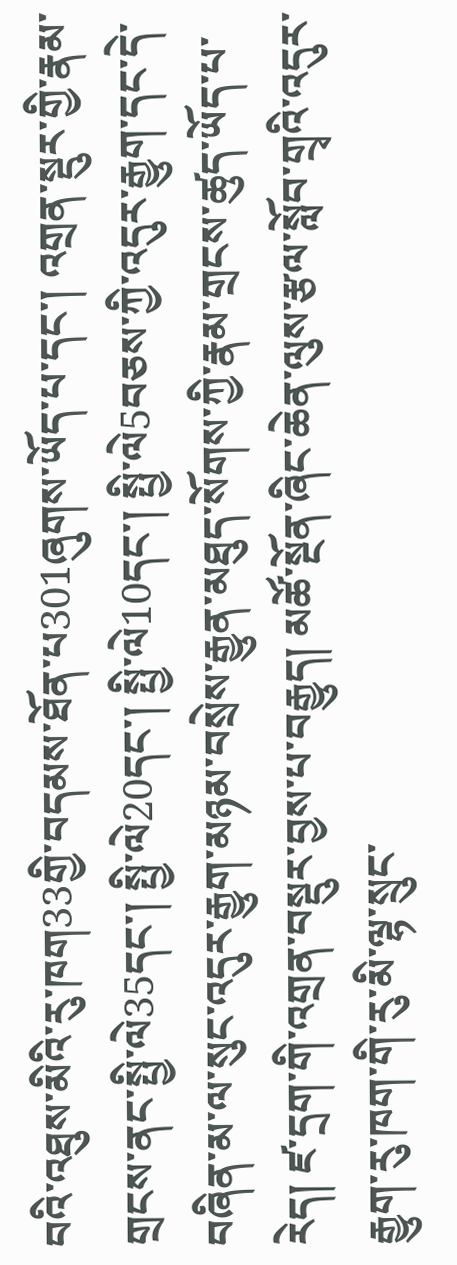བའི་འཐུས་མིའི་རུ་ཁག33གྱི་བདམས་ཐོན་པ301ཞུགས་ཡོད་པ་དང་། འགྲན་སྡུར་གྱི་རྣམ་གྲངས་ནང་སྤྱི་ལེ35དང་། སྤྱི་ལེ20དང་། སྤྱི་ལེ10དང་། སྤྱི་ལེ5བཅས་ཀྱི་འདུར་རྒྱུག་དང་དེ་བཞིན་མ་ལ་སུང་འདུར་རྒྱུག་མཉམ་བསྲེས་རྒྱུན་མཐུད་སོགས་ཀྱི་རྣམ་གྲངས་ཚུད་ཡོད་པ་རེད། ཛ་དྲག་གི་འགྲན་བསྡུར་བྱས་པ་བརྒྱུད། མཚོ་སྔོན་ཞིང་ཆེན་ལུས་རྩལ་སློབ་གྲྭའི་འདུར་རྒྱུག་རུ་ཁག་གི་རུ་མི་ལྷ་སྲུང་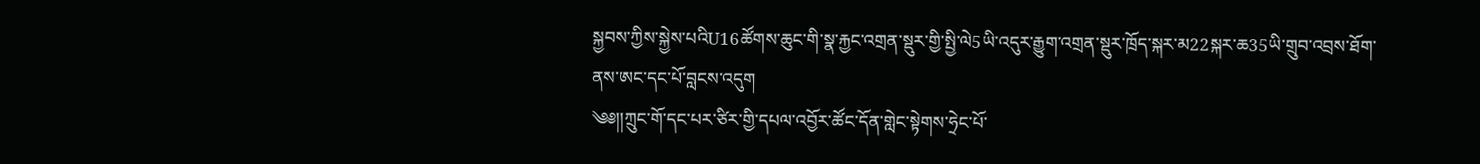སྐྱབས་ཀྱིས་སྐྱེས་པའིU16ཚོགས་ཆུང་གི་སྣ་རྐྱང་འགྲན་སྡུར་གྱི་སྤྱི་ལེ5ཡི་འདུར་རྒྱུག་འགྲན་སྡུར་ཁྲོད་སྐར་མ22སྐར་ཆ35ཡི་གྲུབ་འབྲས་ཐོག་ནས་ཨང་དང་པོ་བླངས་འདུག
༄༅།།ཀྲུང་གོ་དང་པར་ཙིར་གྱི་དཔལ་འབྱོར་ཚོང་དོན་གླེང་སྟེགས་ཧྲེང་པོ་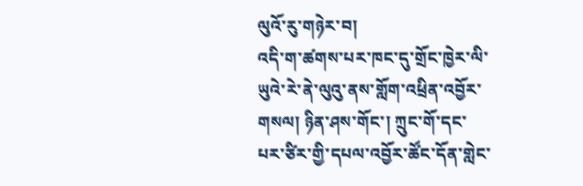ལུའོ་རུ་གཉེར་བ།
འདི་ག་ཚགས་པར་ཁང་དུ་གྲོང་ཁྱེར་ལི་ཡུའེ་རེ་ནེ་ལུའུ་ནས་གློག་འཕྲིན་འབྱོར་གསལ། ཉིན་ཤས་གོང་། ཀྲུང་གོ་དང་པར་ཙིར་གྱི་དཔལ་འབྱོར་ཚོང་དོན་གླེང་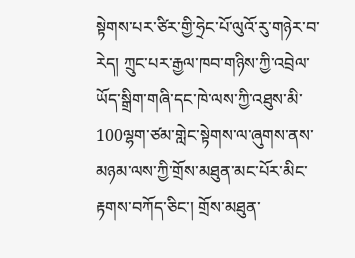སྟེགས་པར་ཙིར་གྱི་ཧྲེང་པོ་ལུའོ་རུ་གཉེར་བ་རེད། ཀྲུང་པར་རྒྱལ་ཁབ་གཉིས་ཀྱི་འབྲེལ་ཡོད་སྒྲིག་གཞི་དང་ཁེ་ལས་ཀྱི་འཐུས་མི་100ལྷག་ཙམ་གླེང་སྟེགས་ལ་ཞུགས་ནས་མཉམ་ལས་ཀྱི་གྲོས་མཐུན་མང་པོར་མིང་རྟགས་བཀོད་ཅིང་། གྲོས་མཐུན་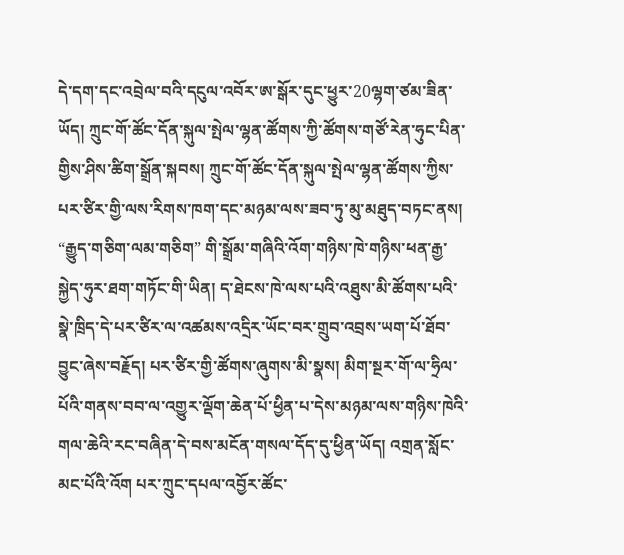དེ་དག་དང་འབྲེལ་བའི་དངུལ་འབོར་ཨ་སྒོར་དུང་ཕྱུར་20ལྷག་ཙམ་ཟིན་ཡོད། ཀྲུང་གོ་ཚོང་དོན་སྐུལ་སྤེལ་ལྷན་ཚོགས་ཀྱི་ཚོགས་གཙོ་རེན་ཧུང་པིན་གྱིས་ཤིས་ཚིག་སྒྲོན་སྐབས། ཀྲུང་གོ་ཚོང་དོན་སྐུལ་སྤེལ་ལྷན་ཚོགས་ཀྱིས་པར་ཙིར་གྱི་ལས་རིགས་ཁག་དང་མཉམ་ལས་ཟབ་ཏུ་མུ་མཐུད་བཏང་ནས། “རྒྱུད་གཅིག་ལམ་གཅིག” གི་སྒྲོམ་གཞིའི་འོག་གཉིས་ཁེ་གཉིས་ཕན་རྒྱ་སྐྱེད་ཧུར་ཐག་གཏོང་གི་ཡིན། ད་ཐེངས་ཁེ་ལས་པའི་འཐུས་མི་ཚོགས་པའི་སྣེ་ཁྲིད་དེ་པར་ཙིར་ལ་འཚམས་འདྲིར་ཡོང་བར་གྲུབ་འབྲས་ཡག་པོ་ཐོབ་བྱུང་ཞེས་བརྗོད། པར་ཙིར་གྱི་ཚོགས་ཞུགས་མི་སྣས། མིག་སྔར་གོ་ལ་ཧྲིལ་པོའི་གནས་བབ་ལ་འགྱུར་ལྡོག་ཆེན་པོ་ཕྱིན་པ་དེས་མཉམ་ལས་གཉིས་ཁེའི་གལ་ཆེའི་རང་བཞིན་དེ་བས་མངོན་གསལ་དོད་དུ་ཕྱིན་ཡོད། འགྲན་སློང་མང་པོའི་འོག པར་ཀྲུང་དཔལ་འབྱོར་ཚོང་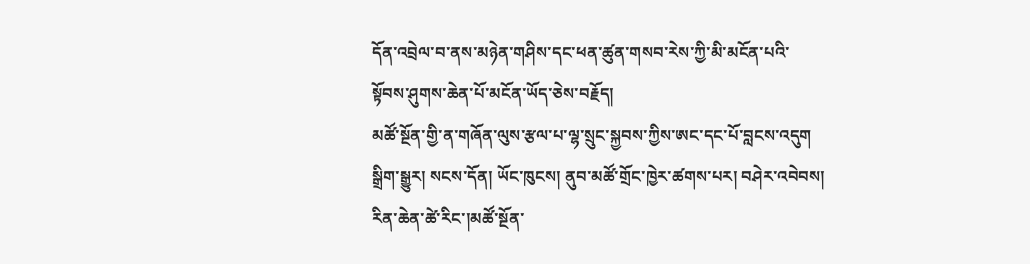དོན་འབྲེལ་བ་ནས་མཉེན་གཤིས་དང་ཕན་ཚུན་གསབ་རེས་ཀྱི་མི་མངོན་པའི་སྟོབས་ཤུགས་ཆེན་པོ་མངོན་ཡོད་ཅེས་བརྗོད།
མཚོ་སྔོན་གྱི་ན་གཞོན་ལུས་རྩལ་པ་ལྷ་སྲུང་སྐྱབས་ཀྱིས་ཨང་དང་པོ་བླངས་འདུག
སྒྲིག་སྒྱུར། སངས་དོན། ཡོང་ཁུངས། ནུབ་མཚོ་གྲོང་ཁྱེར་ཚགས་པར། བཤེར་འབེབས། རིན་ཆེན་ཚེ་རིང་།མཚོ་སྔོན་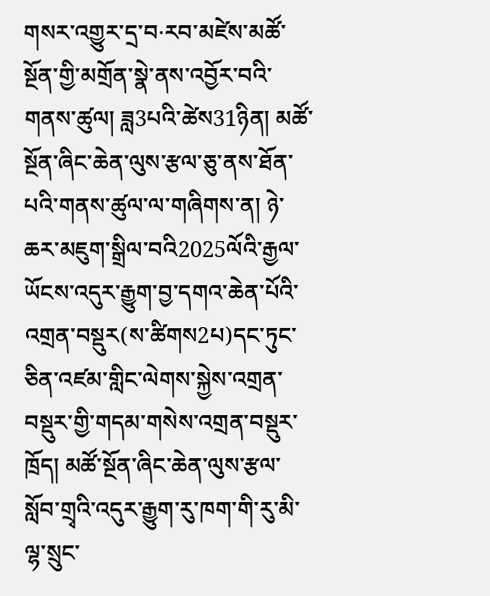གསར་འགྱུར་དྲ་བ·རབ་མཛེས་མཚོ་སྔོན་གྱི་མགྲོན་སྣེ་ནས་འབྱོར་བའི་གནས་ཚུལ། ཟླ3པའི་ཚེས31ཉིན། མཚོ་སྔོན་ཞིང་ཆེན་ལུས་རྩལ་ཅུ་ནས་ཐོན་པའི་གནས་ཚུལ་ལ་གཞིགས་ན། ཉེ་ཆར་མཇུག་སྒྲིལ་བའི2025ལོའི་རྒྱལ་ཡོངས་འདུར་རྒྱུག་བྱ་དགའ་ཆེན་པོའི་འགྲན་བསྡུར(ས་ཚིགས2པ)དང་ཏུང་ཅིན་འཛམ་གླིང་ལེགས་སྐྱེས་འགྲན་བསྡུར་གྱི་གདམ་གསེས་འགྲན་བསྡུར་ཁྲོད། མཚོ་སྔོན་ཞིང་ཆེན་ལུས་རྩལ་སློབ་གྲྭའི་འདུར་རྒྱུག་རུ་ཁག་གི་རུ་མི་ལྷ་སྲུང་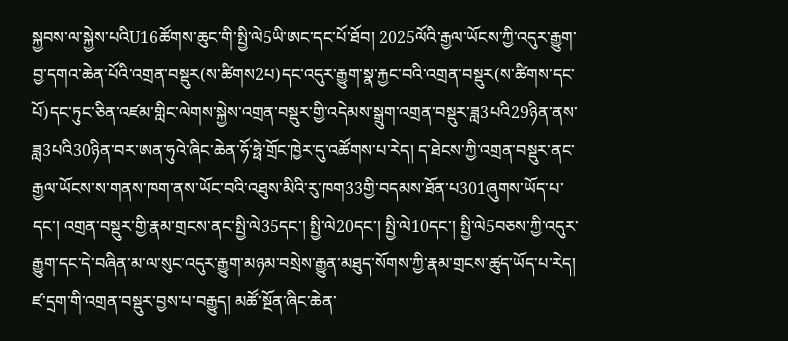སྐྱབས་ལ་སྐྱེས་པའིU16ཚོགས་ཆུང་གི་སྤྱི་ལེ5ཡི་ཨང་དང་པོ་ཐོབ། 2025ལོའི་རྒྱལ་ཡོངས་ཀྱི་འདུར་རྒྱུག་བྱ་དགའ་ཆེན་པོའི་འགྲན་བསྡུར(ས་ཚིགས2པ)དང་འདུར་རྒྱུག་སྣ་རྐྱང་བའི་འགྲན་བསྡུར(ས་ཚིགས་དང་པོ)དང་ཏུང་ཅིན་འཛམ་གླིང་ལེགས་སྐྱེས་འགྲན་བསྡུར་གྱི་འདེམས་སྒྲུག་འགྲན་བསྡུར་ཟླ3པའི29ཉིན་ནས་ཟླ3པའི30ཉིན་བར་ཨན་ཧུའེ་ཞིང་ཆེན་ཧོ་ཧྥེ་གྲོང་ཁྱེར་དུ་འཚོགས་པ་རེད། ད་ཐེངས་ཀྱི་འགྲན་བསྡུར་ནང་རྒྱལ་ཡོངས་ས་གནས་ཁག་ནས་ཡོང་བའི་འཐུས་མིའི་རུ་ཁག33གྱི་བདམས་ཐོན་པ301ཞུགས་ཡོད་པ་དང་། འགྲན་བསྡུར་གྱི་རྣམ་གྲངས་ནང་སྤྱི་ལེ35དང་། སྤྱི་ལེ20དང་། སྤྱི་ལེ10དང་། སྤྱི་ལེ5བཅས་ཀྱི་འདུར་རྒྱུག་དང་དེ་བཞིན་མ་ལ་སུང་འདུར་རྒྱུག་མཉམ་བསྲེས་རྒྱུན་མཐུད་སོགས་ཀྱི་རྣམ་གྲངས་ཚུད་ཡོད་པ་རེད། ཛ་དྲག་གི་འགྲན་བསྡུར་བྱས་པ་བརྒྱུད། མཚོ་སྔོན་ཞིང་ཆེན་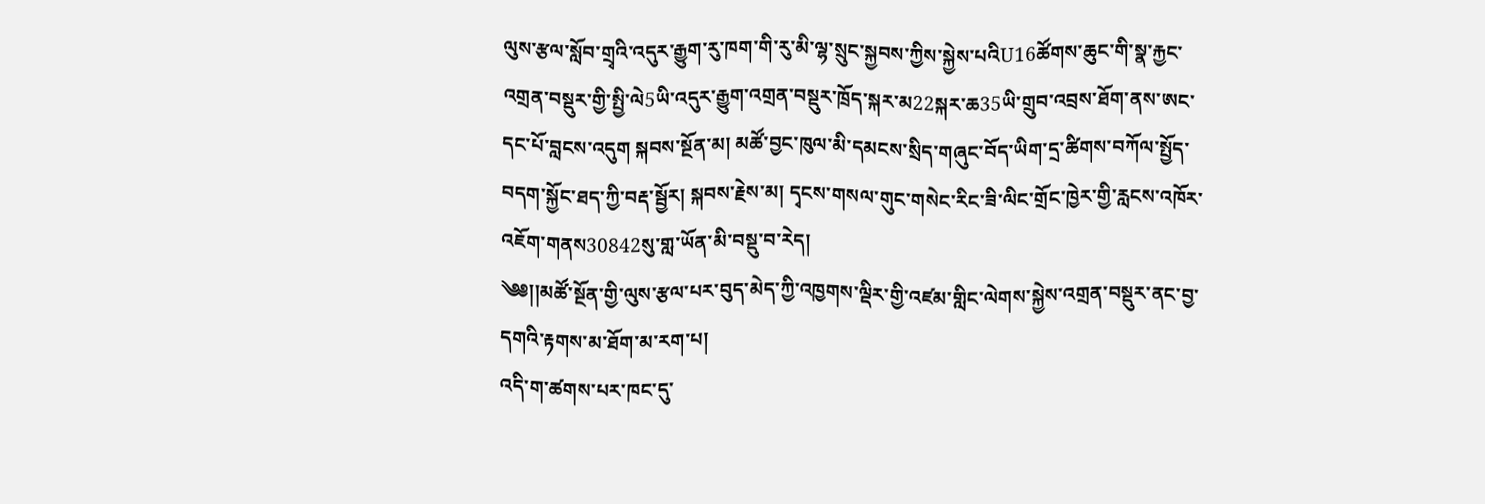ལུས་རྩལ་སློབ་གྲྭའི་འདུར་རྒྱུག་རུ་ཁག་གི་རུ་མི་ལྷ་སྲུང་སྐྱབས་ཀྱིས་སྐྱེས་པའིU16ཚོགས་ཆུང་གི་སྣ་རྐྱང་འགྲན་བསྡུར་གྱི་སྤྱི་ལེ5ཡི་འདུར་རྒྱུག་འགྲན་བསྡུར་ཁྲོད་སྐར་མ22སྐར་ཆ35ཡི་གྲུབ་འབྲས་ཐོག་ནས་ཨང་དང་པོ་བླངས་འདུག སྐབས་སྔོན་མ། མཚོ་བྱང་ཁུལ་མི་དམངས་སྲིད་གཞུང་བོད་ཡིག་དྲ་ཚིགས་བཀོལ་སྤྱོད་བདག་སྐྱོང་ཐད་ཀྱི་བརྡ་སྦྱོར། སྐབས་རྗེས་མ། དྭངས་གསལ་གུང་གསེང་རིང་ཟི་ལིང་གྲོང་ཁྱེར་གྱི་རླངས་འཁོར་འཇོག་གནས30842སུ་གླ་ཡོན་མི་བསྡུ་བ་རེད།
༄༅།།མཚོ་སྔོན་གྱི་ལུས་རྩལ་པར་བུད་མེད་ཀྱི་འཁྱགས་ལྡིར་གྱི་འཛམ་གླིང་ལེགས་སྐྱེས་འགྲན་བསྡུར་ནང་བྱ་དགའི་རྟགས་མ་ཐོག་མ་རག་པ།
འདི་ག་ཚགས་པར་ཁང་དུ་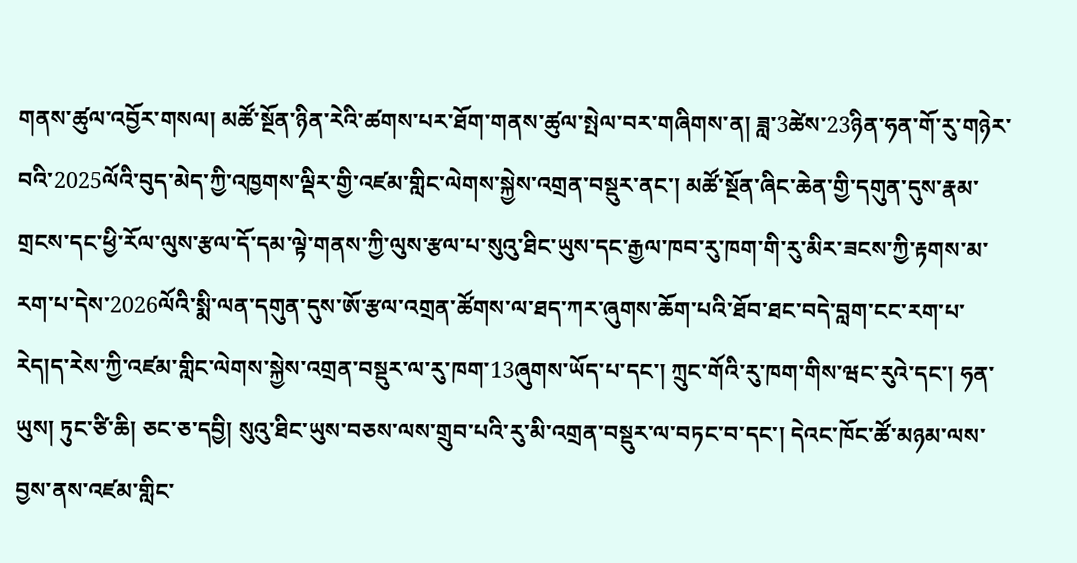གནས་ཚུལ་འབྱོར་གསལ། མཚོ་སྔོན་ཉིན་རེའི་ཚགས་པར་ཐོག་གནས་ཚུལ་སྤེལ་བར་གཞིགས་ན། ཟླ་3ཚེས་23ཉིན་ཧན་གོ་རུ་གཉེར་བའི་2025ལོའི་བུད་མེད་ཀྱི་འཁྱགས་ལྡིར་གྱི་འཛམ་གླིང་ལེགས་སྐྱེས་འགྲན་བསྡུར་ནང་། མཚོ་སྔོན་ཞིང་ཆེན་གྱི་དགུན་དུས་རྣམ་གྲངས་དང་ཕྱི་རོལ་ལུས་རྩལ་དོ་དམ་ལྟེ་གནས་ཀྱི་ལུས་རྩལ་པ་སུའུ་ཐིང་ཡུས་དང་རྒྱལ་ཁབ་རུ་ཁག་གི་རུ་མིར་ཟངས་ཀྱི་རྟགས་མ་རག་པ་དེས་2026ལོའི་སྨི་ལན་དགུན་དུས་ཨོ་རྩལ་འགྲན་ཚོགས་ལ་ཐད་ཀར་ཞུགས་ཆོག་པའི་ཐོབ་ཐང་བདེ་བླག་ངང་རག་པ་རེད།ད་རེས་ཀྱི་འཛམ་གླིང་ལེགས་སྐྱེས་འགྲན་བསྡུར་ལ་རུ་ཁག་13ཞུགས་ཡོད་པ་དང་། ཀྲུང་གོའི་རུ་ཁག་གིས་ཝང་རུའེ་དང་། ཧན་ཡུས། ཏུང་ཙི་ཆི། ཅང་ཅ་དབྱི། སུའུ་ཐིང་ཡུས་བཅས་ལས་གྲུབ་པའི་རུ་མི་འགྲན་བསྡུར་ལ་བཏང་བ་དང་། དེའང་ཁོང་ཚོ་མཉམ་ལས་བྱས་ནས་འཛམ་གླིང་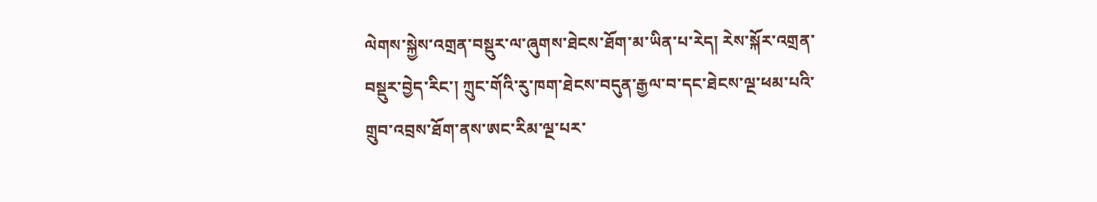ལེགས་སྐྱེས་འགྲན་བསྡུར་ལ་ཞུགས་ཐེངས་ཐོག་མ་ཡིན་པ་རེད། རེས་སྐོར་འགྲན་བསྡུར་བྱེད་རིང་། ཀྲུང་གོའི་རུ་ཁག་ཐེངས་བདུན་རྒྱལ་བ་དང་ཐེངས་ལྔ་ཕམ་པའི་གྲུབ་འབྲས་ཐོག་ནས་ཨང་རིམ་ལྔ་པར་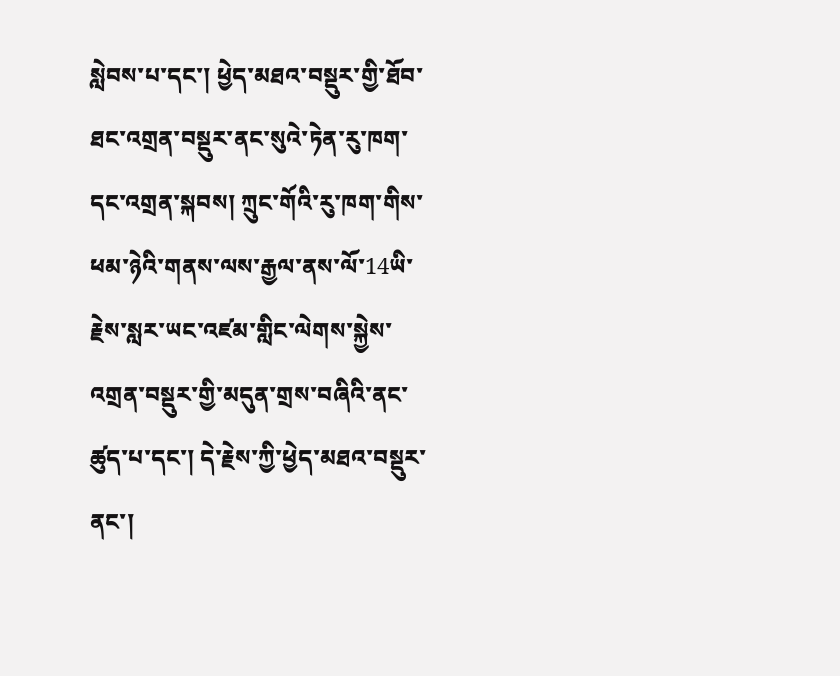སླེབས་པ་དང་། ཕྱེད་མཐའ་བསྡུར་གྱི་ཐོབ་ཐང་འགྲན་བསྡུར་ནང་སུའེ་ཏེན་རུ་ཁག་དང་འགྲན་སྐབས། ཀྲུང་གོའི་རུ་ཁག་གིས་ཕམ་ཉེའི་གནས་ལས་རྒྱལ་ནས་ལོ་14ཡི་རྗེས་སླར་ཡང་འཛམ་གླིང་ལེགས་སྐྱེས་འགྲན་བསྡུར་གྱི་མདུན་གྲས་བཞིའི་ནང་ཚུད་པ་དང་། དེ་རྗེས་ཀྱི་ཕྱེད་མཐའ་བསྡུར་ནང་།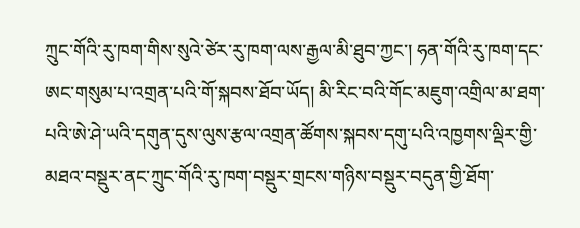ཀྲུང་གོའི་རུ་ཁག་གིས་སུའེ་ཙེར་རུ་ཁག་ལས་རྒྱལ་མི་ཐུབ་ཀྱང་། ཧན་གོའི་རུ་ཁག་དང་ཨང་གསུམ་པ་འགྲན་པའི་གོ་སྐབས་ཐོབ་ཡོད། མི་རིང་བའི་གོང་མཇུག་འགྲིལ་མ་ཐག་པའི་ཨེ་ཤེ་ཡའི་དགུན་དུས་ལུས་རྩལ་འགྲན་ཚོགས་སྐབས་དགུ་པའི་འཁྱགས་ལྡིར་གྱི་མཐའ་བསྡུར་ནང་ཀྲུང་གོའི་རུ་ཁག་བསྡུར་གྲངས་གཉིས་བསྡུར་བདུན་གྱི་ཐོག་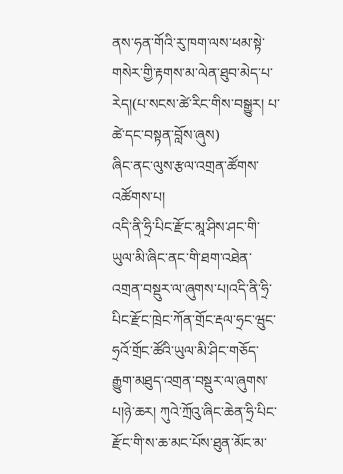ནས་ཧན་གོའི་རུ་ཁག་ལས་ཕམ་སྟེ་གསེར་གྱི་རྟགས་མ་ལེན་ཐུབ་མེད་པ་རེད།(པ་སངས་ཚེ་རིང་གིས་བསྒྱུར། པ་ཚེ་དང་བསྟན་བློས་ཞུས)
ཞིང་ནང་ལུས་རྩལ་འགྲན་ཚོགས་འཚོགས་པ།
འདི་ནི་ཧྲི་པིང་རྫོང་མཱ་ཤིས་ཤང་གི་ཡུལ་མི་ཞིང་ནང་གི་ཐག་འཐེན་འགྲན་བསྡུར་ལ་ཞུགས་པ།འདི་ནི་ཧྲི་པིང་རྫོང་ཁྲེང་ཀོན་གྲོང་རྡལ་ཧྲང་ཝུང་ཧྲའོ་གྲོང་ཚོའི་ཡུལ་མི་ཤིང་གཅོད་རྒྱུག་མཐུད་འགྲན་བསྡུར་ལ་ཞུགས་པ།ཉེ་ཆར། ཀུའེ་ཀྲོའུ་ཞིང་ཆེན་ཧྲི་པིང་རྫོང་གི་ས་ཆ་མང་པོས་ཐུན་མོང་མ་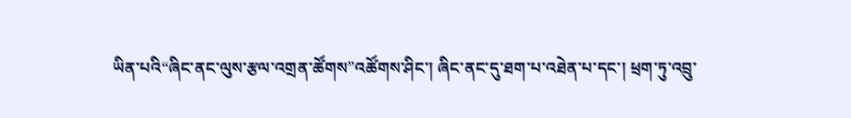ཡིན་པའི“ཞིང་ནང་ལུས་རྩལ་འགྲན་ཚོགས”འཚོགས་ཤིང་། ཞིང་ནང་དུ་ཐག་པ་འཐེན་པ་དང་། ཕྲག་ཏུ་འབྲུ་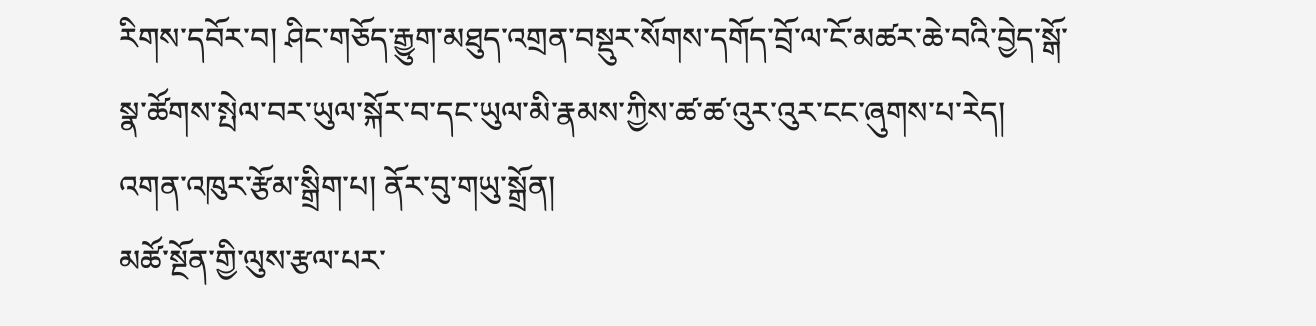རིགས་དབོར་བ། ཤིང་གཅོད་རྒྱུག་མཐུད་འགྲན་བསྡུར་སོགས་དགོད་བྲོ་ལ་ངོ་མཚར་ཆེ་བའི་བྱེད་སྒོ་སྣ་ཚོགས་སྤེལ་བར་ཡུལ་སྐོར་བ་དང་ཡུལ་མི་རྣམས་ཀྱིས་ཚ་ཚ་འུར་འུར་ངང་ཞུགས་པ་རེད། འགན་འཁུར་རྩོམ་སྒྲིག་པ། ནོར་བུ་གཡུ་སྒྲོན།
མཚོ་སྔོན་གྱི་ལུས་རྩལ་པར་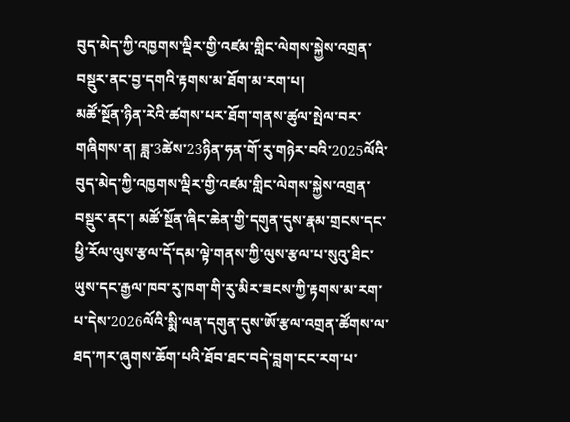བུད་མེད་ཀྱི་འཁྱགས་ལྡིར་གྱི་འཛམ་གླིང་ལེགས་སྐྱེས་འགྲན་བསྡུར་ནང་བྱ་དགའི་རྟགས་མ་ཐོག་མ་རག་པ།
མཚོ་སྔོན་ཉིན་རེའི་ཚགས་པར་ཐོག་གནས་ཚུལ་སྤེལ་བར་གཞིགས་ན། ཟླ་3ཚེས་23ཉིན་ཧན་གོ་རུ་གཉེར་བའི་2025ལོའི་བུད་མེད་ཀྱི་འཁྱགས་ལྡིར་གྱི་འཛམ་གླིང་ལེགས་སྐྱེས་འགྲན་བསྡུར་ནང་། མཚོ་སྔོན་ཞིང་ཆེན་གྱི་དགུན་དུས་རྣམ་གྲངས་དང་ཕྱི་རོལ་ལུས་རྩལ་དོ་དམ་ལྟེ་གནས་ཀྱི་ལུས་རྩལ་པ་སུའུ་ཐིང་ཡུས་དང་རྒྱལ་ཁབ་རུ་ཁག་གི་རུ་མིར་ཟངས་ཀྱི་རྟགས་མ་རག་པ་དེས་2026ལོའི་སྨི་ལན་དགུན་དུས་ཨོ་རྩལ་འགྲན་ཚོགས་ལ་ཐད་ཀར་ཞུགས་ཆོག་པའི་ཐོབ་ཐང་བདེ་བླག་ངང་རག་པ་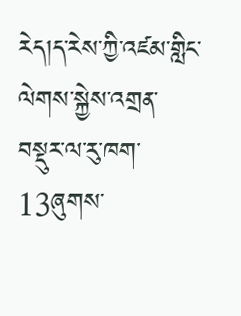རེད།ད་རེས་ཀྱི་འཛམ་གླིང་ལེགས་སྐྱེས་འགྲན་བསྡུར་ལ་རུ་ཁག་13ཞུགས་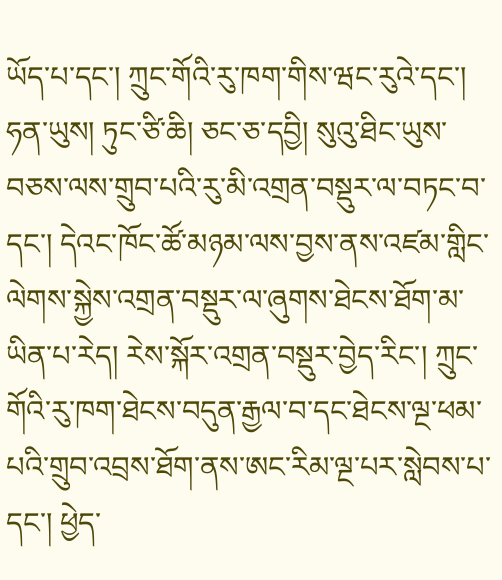ཡོད་པ་དང་། ཀྲུང་གོའི་རུ་ཁག་གིས་ཝང་རུའེ་དང་། ཧན་ཡུས། ཏུང་ཙི་ཆི། ཅང་ཅ་དབྱི། སུའུ་ཐིང་ཡུས་བཅས་ལས་གྲུབ་པའི་རུ་མི་འགྲན་བསྡུར་ལ་བཏང་བ་དང་། དེའང་ཁོང་ཚོ་མཉམ་ལས་བྱས་ནས་འཛམ་གླིང་ལེགས་སྐྱེས་འགྲན་བསྡུར་ལ་ཞུགས་ཐེངས་ཐོག་མ་ཡིན་པ་རེད། རེས་སྐོར་འགྲན་བསྡུར་བྱེད་རིང་། ཀྲུང་གོའི་རུ་ཁག་ཐེངས་བདུན་རྒྱལ་བ་དང་ཐེངས་ལྔ་ཕམ་པའི་གྲུབ་འབྲས་ཐོག་ནས་ཨང་རིམ་ལྔ་པར་སླེབས་པ་དང་། ཕྱེད་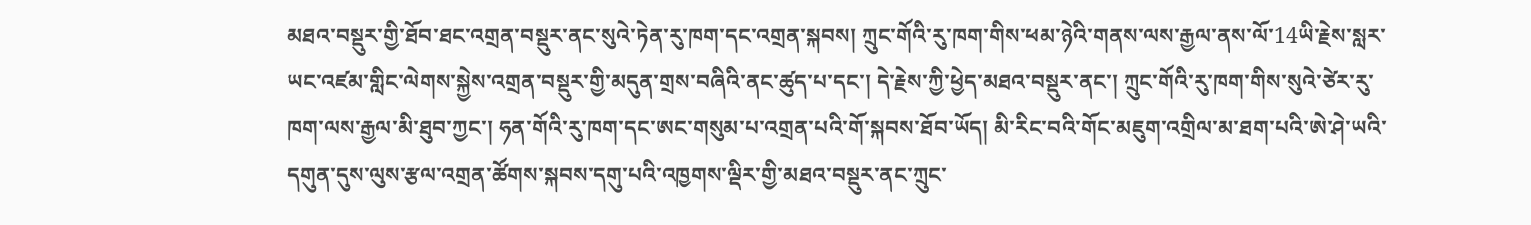མཐའ་བསྡུར་གྱི་ཐོབ་ཐང་འགྲན་བསྡུར་ནང་སུའེ་ཏེན་རུ་ཁག་དང་འགྲན་སྐབས། ཀྲུང་གོའི་རུ་ཁག་གིས་ཕམ་ཉེའི་གནས་ལས་རྒྱལ་ནས་ལོ་14ཡི་རྗེས་སླར་ཡང་འཛམ་གླིང་ལེགས་སྐྱེས་འགྲན་བསྡུར་གྱི་མདུན་གྲས་བཞིའི་ནང་ཚུད་པ་དང་། དེ་རྗེས་ཀྱི་ཕྱེད་མཐའ་བསྡུར་ནང་། ཀྲུང་གོའི་རུ་ཁག་གིས་སུའེ་ཙེར་རུ་ཁག་ལས་རྒྱལ་མི་ཐུབ་ཀྱང་། ཧན་གོའི་རུ་ཁག་དང་ཨང་གསུམ་པ་འགྲན་པའི་གོ་སྐབས་ཐོབ་ཡོད། མི་རིང་བའི་གོང་མཇུག་འགྲིལ་མ་ཐག་པའི་ཨེ་ཤེ་ཡའི་དགུན་དུས་ལུས་རྩལ་འགྲན་ཚོགས་སྐབས་དགུ་པའི་འཁྱགས་ལྡིར་གྱི་མཐའ་བསྡུར་ནང་ཀྲུང་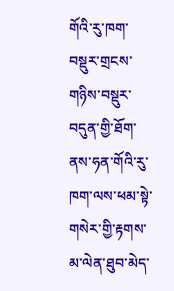གོའི་རུ་ཁག་བསྡུར་གྲངས་གཉིས་བསྡུར་བདུན་གྱི་ཐོག་ནས་ཧན་གོའི་རུ་ཁག་ལས་ཕམ་སྟེ་གསེར་གྱི་རྟགས་མ་ལེན་ཐུབ་མེད་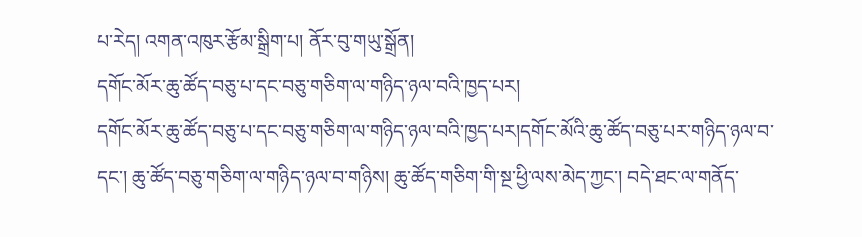པ་རེད། འགན་འཁུར་རྩོམ་སྒྲིག་པ། ནོར་བུ་གཡུ་སྒྲོན།
དགོང་མོར་ཆུ་ཚོད་བཅུ་པ་དང་བཅུ་གཅིག་ལ་གཉིད་ཉལ་བའི་ཁྱད་པར།
དགོང་མོར་ཆུ་ཚོད་བཅུ་པ་དང་བཅུ་གཅིག་ལ་གཉིད་ཉལ་བའི་ཁྱད་པར།དགོང་མོའི་ཆུ་ཚོད་བཅུ་པར་གཉིད་ཉལ་བ་དང་། ཆུ་ཚོད་བཅུ་གཅིག་ལ་གཉིད་ཉལ་བ་གཉིས། ཆུ་ཚོད་གཅིག་གི་སྔ་ཕྱི་ལས་མེད་ཀྱང་། བདེ་ཐང་ལ་གནོད་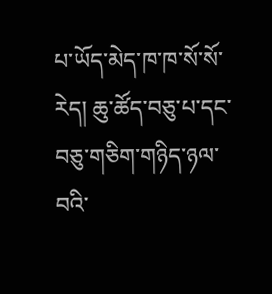པ་ཡོད་མེད་ཁ་ཁ་སོ་སོ་རེད། ཆུ་ཚོད་བཅུ་པ་དང་བཅུ་གཅིག་གཉིད་ཉལ་བའི་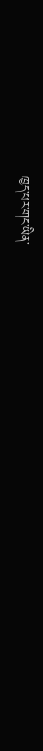ཁྱད་པར་གང་ཡིན་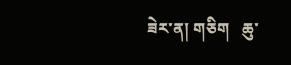ཟེར་ན། གཅིག   ཆུ་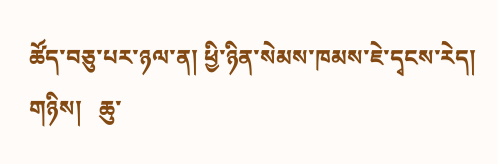ཚོད་བཅུ་པར་ཉལ་ན། ཕྱི་ཉིན་སེམས་ཁམས་ཇེ་དྭངས་རེད། གཉིས།   ཆུ་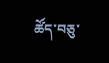ཚོད་བཅུ་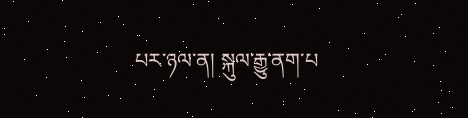པར་ཉལ་ན། སྐུལ་རྒྱུ་ནག་པ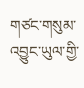གཙང་གསུམ་འབྱུང་ཡུལ་གྱི་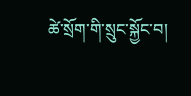ཚེ་སྲོག་གི་སྲུང་སྐྱོང་བ།